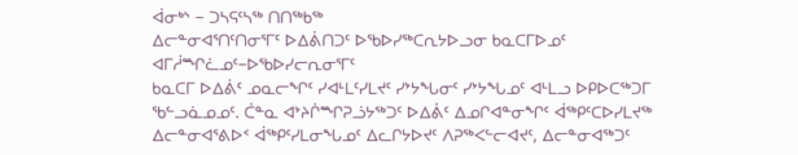ᐋᓂᒃᔅ − ᑐᓴᕋᑦᓴᖅ ᑎᑎᖅᑲᖅ
ᐃᓕᓐᓂᐊᕐᑎᑦᑎᓂᕐᒥᑦ ᐅᐃᕖᑎᑐᑦ ᐅᖃᐅᓯᖅᑕᕆᔭᐅᓗᓂ ᑲᓇᑕᒥᐅᓄᑦ ᐊᒥᓲᙱᓛᓄᑦ−ᐅᖃᐅᓯᓕᕆᓂᕐᒥᑦ
ᑲᓇᑕᒥ ᐅᐃᕖᑦ ᓄᓇᓕᖏᑦ ᓯᐊᒻᒪᑦᓯᒪᔪᑦ ᓯᔾᔭᖓᓂᑦ ᓯᔾᔭᖓᓄᑦ ᐊᒻᒪᓗ ᐅᑭᐅᑕᖅᑐᒥ ᖃᓪᓗᓈᓄᓄᑦ. ᑖᓐᓇ ᐊᔾᔨᒌᙱᕈᓘᔭᖅᑐᑦ ᐅᐃᕖᑦ ᐃᓄᒋᐊᓐᓂᖏᑦ ᐋᖅᑭᑦᑕᐅᓯᒪᔪᖅ ᐃᓕᓐᓂᐊᕐᕕᐅᑉ ᐋᖅᑭᑦᓯᒪᓂᖓᓄᑦ ᐃᓚᒋᔭᐅᔪᑦ ᐱᕈᖅᐸᓪᓕᐊᔪᑦ, ᐃᓕᓐᓂᐊᖅᑐᑦ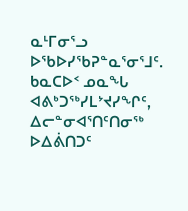ᓇᒻᒥᓂᕐᓗ ᐅᖃᐅᓯᖃᕈᓐᓇᕐᓂᕐᒧᑦ. ᑲᓇᑕᐅᑉ ᓄᓇᖓ ᐊᕕᒃᑐᖅᓯᒪᔾᔪᓯᖏᑦ, ᐃᓕᓐᓂᐊᕐᑎᑦᑎᓂᖅ ᐅᐃᕖᑎᑐᑦ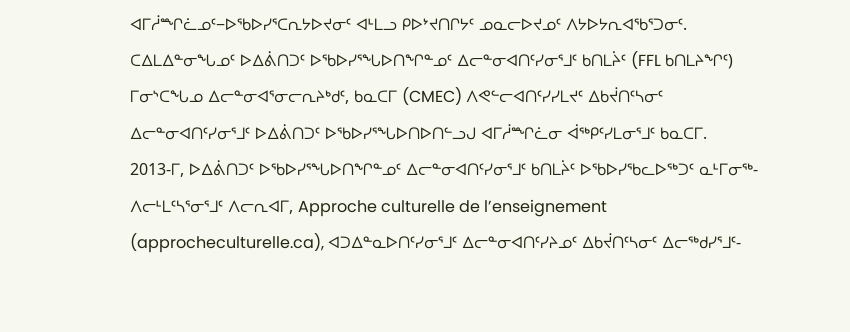ᐊᒥᓲᙱᓛᓄᑦ−ᐅᖃᐅᓯᕐᑕᕆᔭᐅᔪᓂᑦ ᐊᒻᒪᓗ ᑭᐅᔾᔪᑎᒋᔭᑦ ᓄᓇᓕᐅᔪᓄᑦ ᐱᔭᐅᔭᕆᐊᖃᕐᑐᓂᑦ.
ᑕᐃᒪᐃᓐᓂᖓᓄᑦ ᐅᐃᕖᑎᑐᑦ ᐅᖃᐅᓯᕐᖓᐅᑎᖏᓐᓄᑦ ᐃᓕᓐᓂᐊᑎᑦᓯᓂᕐᒧᑦ ᑲᑎᒪᔩᑦ (FFL ᑲᑎᒪᔨᖏᑦ) ᒥᓂᔅᑕᖓᓄ ᐃᓕᓐᓂᐊᕐᓂᓕᕆᔨᒃᑯᑦ, ᑲᓇᑕᒥ (CMEC) ᐱᕙᓪᓕᐊᑎᑦᓯᓯᒪᔪᑦ ᐃᑲᔫᑎᑦᓴᓂᑦ ᐃᓕᓐᓂᐊᑎᑦᓯᓂᕐᒧᑦ ᐅᐃᕖᑎᑐᑦ ᐅᖃᐅᓯᕐᖓᐅᑎᐅᑎᓪᓗᒍ ᐊᒥᓲᙱᓛᓂ ᐋᖅᑭᑦᓯᒪᓂᕐᒧᑦ ᑲᓇᑕᒥ.
2013-ᒥ, ᐅᐃᕖᑎᑐᑦ ᐅᖃᐅᓯᕐᖓᐅᑎᖏᓐᓄᑦ ᐃᓕᓐᓂᐊᑎᑦᓯᓂᕐᒧᑦ ᑲᑎᒪᔩᑦ ᐅᖃᐅᓯᖃᓚᐅᖅᑐᑦ ᓇᒻᒥᓂᖅ-ᐱᓕᒻᒪᑦᓴᕐᓂᕐᒧᑦ ᐱᓕᕆᐊᒥ, Approche culturelle de l’enseignement (approcheculturelle.ca), ᐊᑐᐃᓐᓇᐅᑎᑦᓯᓂᕐᒧᑦ ᐃᓕᓐᓂᐊᑎᑦᓯᔨᓄᑦ ᐃᑲᔫᑎᑦᓴᓂᑦ ᐃᓕᖅᑯᓯᕐᒧᑦ-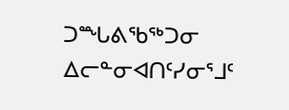ᑐᙵᕕᖃᖅᑐᓂ ᐃᓕᓐᓂᐊᑎᑦᓯᓂᕐᒧᑦ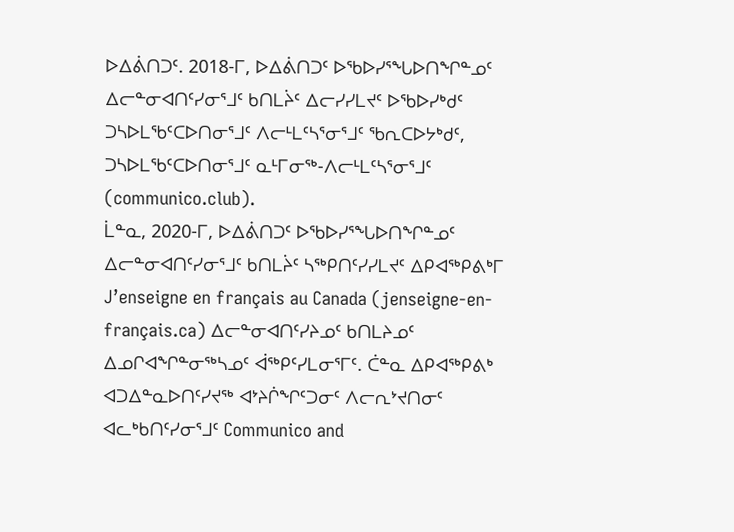ᐅᐃᕖᑎᑐᑦ. 2018-ᒥ, ᐅᐃᕖᑎᑐᑦ ᐅᖃᐅᓯᕐᖓᐅᑎᖏᓐᓄᑦ ᐃᓕᓐᓂᐊᑎᑦᓯᓂᕐᒧᑦ ᑲᑎᒪᔩᑦ ᐃᓕᓯᓯᒪᔪᑦ ᐅᖃᐅᓯᒃᑯᑦ ᑐᓴᐅᒪᖃᑦᑕᐅᑎᓂᕐᒧᑦ ᐱᓕᒻᒪᑦᓴᕐᓂᕐᒧᑦ ᖃᕆᑕᐅᔭᒃᑯᑦ, ᑐᓴᐅᒪᖃᑦᑕᐅᑎᓂᕐᒧᑦ ᓇᒻᒥᓂᖅ-ᐱᓕᒻᒪᑦᓴᕐᓂᕐᒧᑦ (communico.club).
ᒫᓐᓇ, 2020-ᒥ, ᐅᐃᕖᑎᑐᑦ ᐅᖃᐅᓯᕐᖓᐅᑎᖏᓐᓄᑦ ᐃᓕᓐᓂᐊᑎᑦᓯᓂᕐᒧᑦ ᑲᑎᒪᔩᑦ ᓴᖅᑭᑎᑦᓯᓯᒪᔪᑦ ᐃᑭᐊᖅᑭᕕᒃᒥ J’enseigne en français au Canada (jenseigne-en-français.ca) ᐃᓕᓐᓂᐊᑎᑦᓯᔨᓄᑦ ᑲᑎᒪᔨᓄᑦ ᐃᓄᒋᐊᖏᓐᓂᖅᓴᓄᑦ ᐋᖅᑭᑦᓯᒪᓂᕐᒥᑦ. ᑖᓐᓇ ᐃᑭᐊᖅᑭᕕᒃ ᐊᑐᐃᓐᓇᐅᑎᑦᓯᔪᖅ ᐊᔾᔨᒌᖏᑦᑐᓂᑦ ᐱᓕᕆᔾᔪᑎᓂᑦ ᐊᓚᒃᑲᑎᑦᓯᓂᕐᒧᑦ Communico and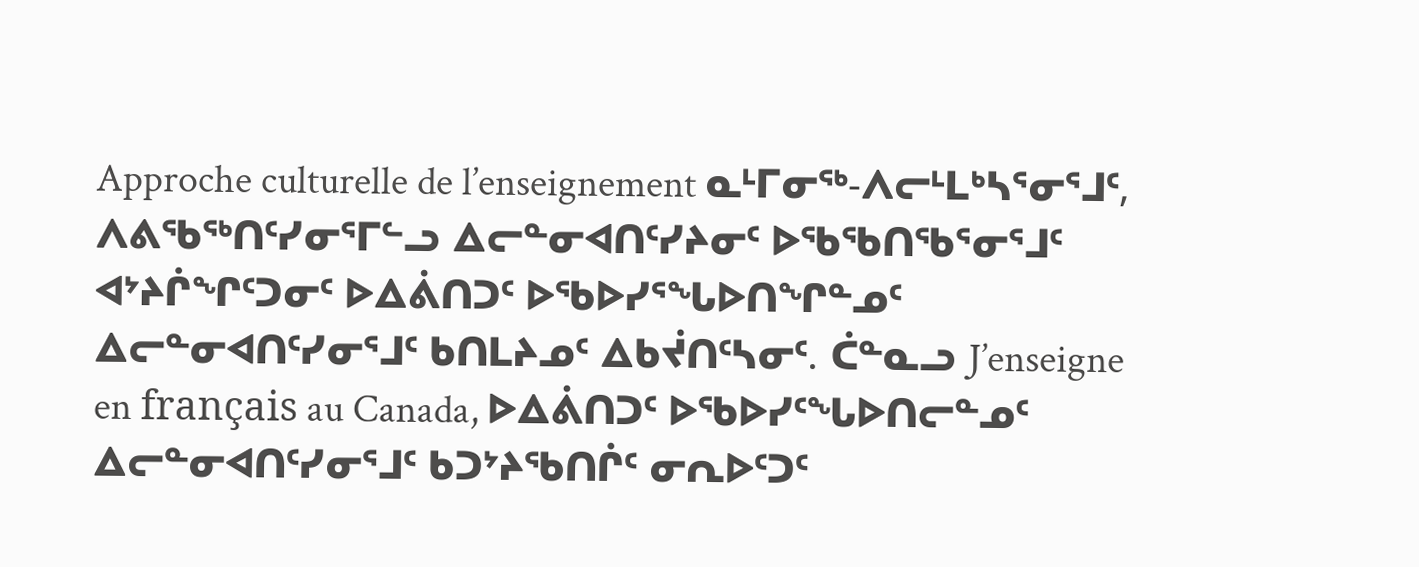Approche culturelle de l’enseignement ᓇᒻᒥᓂᖅ-ᐱᓕᒻᒪᒃᓴᕐᓂᕐᒧᑦ, ᐱᕕᖃᖅᑎᑦᓯᓂᕐᒥᓪᓗ ᐃᓕᓐᓂᐊᑎᑦᓯᔨᓂᑦ ᐅᖃᖃᑎᖃᕐᓂᕐᒧᑦ ᐊᔾᔨᒌᖏᑦᑐᓂᑦ ᐅᐃᕖᑎᑐᑦ ᐅᖃᐅᓯᕐᖓᐅᑎᖏᓐᓄᑦ ᐃᓕᓐᓂᐊᑎᑦᓯᓂᕐᒧᑦ ᑲᑎᒪᔨᓄᑦ ᐃᑲᔫᑎᑦᓴᓂᑦ. ᑖᓐᓇᓗ J’enseigne en français au Canada, ᐅᐃᕖᑎᑐᑦ ᐅᖃᐅᓯᑦᖓᐅᑎᓕᓐᓄᑦ ᐃᓕᓐᓂᐊᑎᑦᓯᓂᕐᒧᑦ ᑲᑐᔾᔨᖃᑎᒌᑦ ᓂᕆᐅᑦᑐᑦ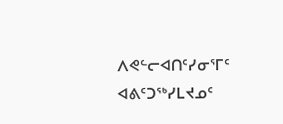ᐱᕙᓪᓕᐊᑎᑦᓯᓂᕐᒥᑦ ᐊᕕᑦᑐᖅᓯᒪᔪᓄᑦ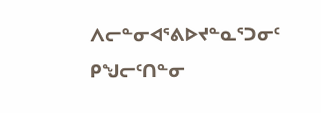ᐱᓕᓐᓂᐊᕐᕕᐅᔪᓐᓇᕐᑐᓂᑦ ᑭᖑᓕᑦᑎᓐᓂ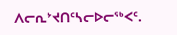ᐱᓕᕆᔾᔪᑎᑦᓴᓕᐅᓕᖅᐸᑦ.